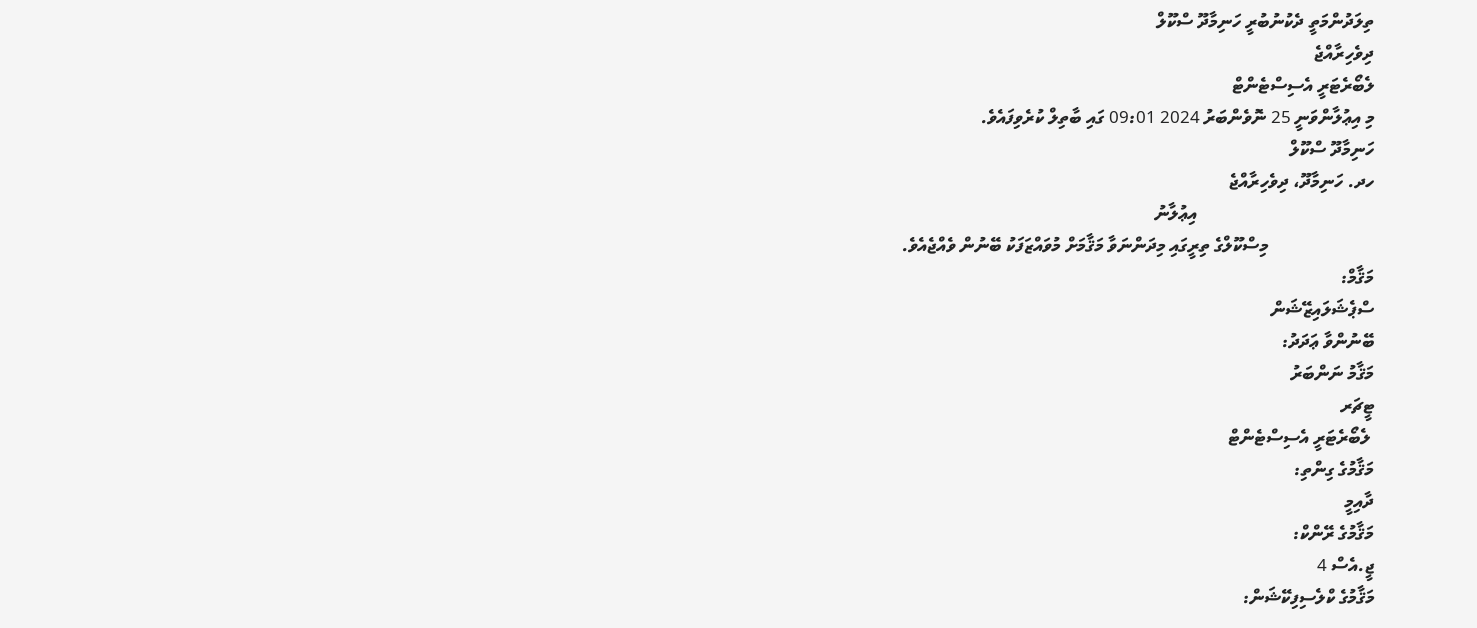ތިލަދުންމަތީ ދެކުނުބުރީ ހަނިމާދޫ ސްކޫލް
ދިވެހިރާއްޖެ
ލެބޯރެޓަރީ އެސިސްޓެންޓް
މި އިޢުލާންވަނީ 25 ނޮވެންބަރު 2024 09:01 ގައި ބާތިލް ކުރެވިފައެވެ.
ހަނިމާދޫ ސްކޫލް
ހދ. ހަނިމާދޫ، ދިވެހިރާއްޖެ
                                        އިޢުލާނު
                        މިސްކޫލްގެ ތިރީގައި މިދަންނަވާ މަޤާމަށް މުވައްޒަފަކު ބޭނުން ވެއްޖެއެވެ.
މަޤާމް:
ސްޕެޝަލައިޒޭޝަން
ބޭނުންވާ ޢަދަދު:
މަޤާމު ނަންބަރު
ޓީޗަރ
 ލެބޯރެޓަރީ އެސިސްޓެންޓް
މަޤާމުގެ ގިންތި:
ދާއިމީ
މަޤާމުގެ ރޭންކް:
ޖީ.އެސް 4
މަޤާމުގެ ކްލެސިފިކޭޝަން: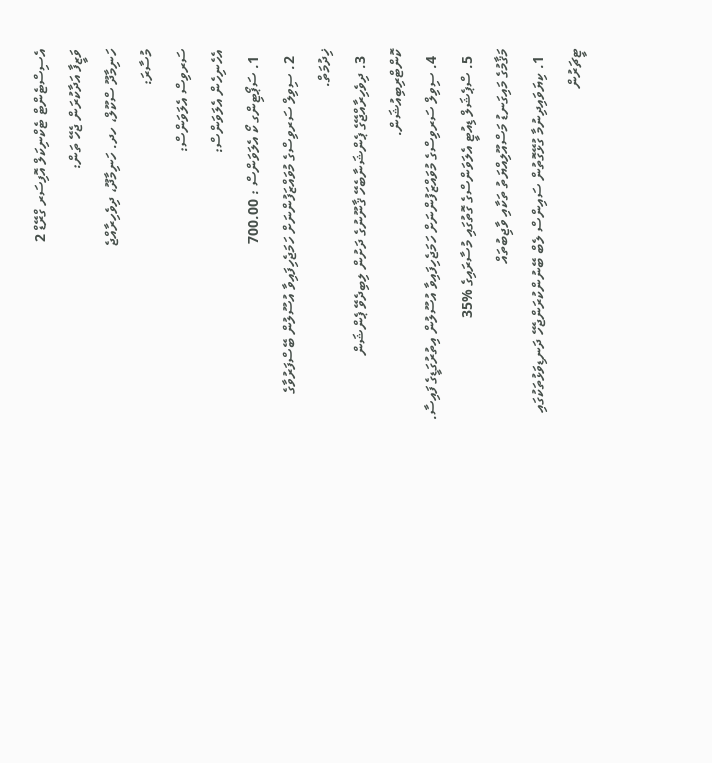އެސިސްޓެންޓް ޓެކްނިކަލް އޮފިސަރ ގްރޭޑް 2
ވަޒީފާ އަދާކުރަން ޖެހޭ ތަން:
ހަނިމާދޫ ސްކޫލް، ހދ. ހަނިމާދޫ، ދިވެހިރާއްޖެ
މުސާރަ:
ސަރވިސް އެލަވަންސް:
އެހެނިހެން އެލަވަންސް:
  1. ސަޕޯޓިންގ ކޯ އެލަވަންސް : 700.00
  2. ސިވިލް ސަރވިސްގެ މުވައްޒަފުންނަށް ހަމަޖެހިފައިވާ އުސޫލުން ބޭސްފަރުވާގެ ޚިދުމަތް.
  3. ދިވެހިރާއްޖޭގެ ޕެންޝަނާބެހޭ ޤާނޫނުގެ ދަށުން ލިބިދެވޭ ޕެންޝަން ކޮންޓްރިބިއުޝަން.
  4. ސިވިލް ސަރވިސްގެ މުވައްޒަފުންނަށް ހަމަޖެހިފައިވާ އުސޫލުން އިތުރުގަޑީގެ ފައިސާ.
  5. ސްޕެޝަލް ޑިއުޓީ އެލަވަންސްގެ ގޮތުގައި މުސާރައިގެ %35
މަޤާމުގެ މައިގަނޑު މަސްއޫލިއްޔަތު ތަކާއި ވާޖިބުތައް
  1. ކިޔަވައިދިނުމާ ގުޅޭގޮތުން ސައިންސް ލެބް ބޭނުންކުރަންޖެހޭ ދަނޑިވަޅުތަކުގައި ޓީޗަރުން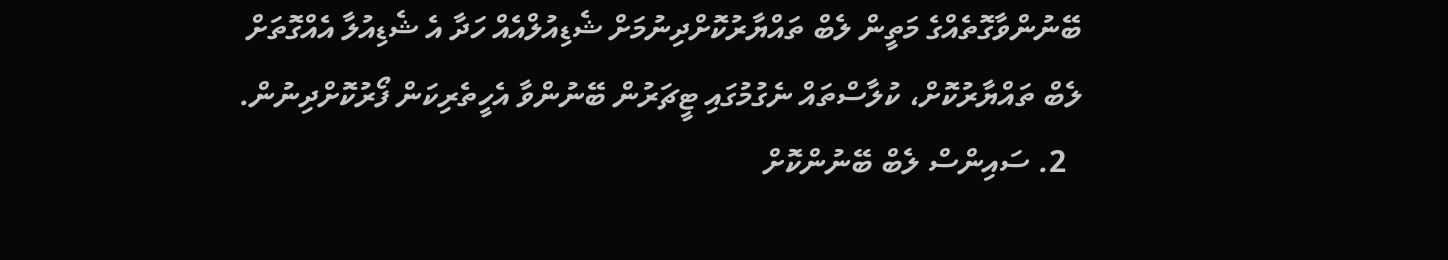ބޭނުންވާގޮތެއްގެ މަތީން ލެބް ތައްޔާރުކޮށްދިނުމަށް ޝެޑިއުލްއެއް ހަދާ އެ ޝެޑިއުލާ އެއްގޮތަށް ލެބް ތައްޔާރުކޮށް، ކުލާސްތައް ނެގުމުގައި ޓީޗަރުން ބޭނުންވާ އެހީތެރިކަން ފޯރުކޮށްދިނުން.
  2. ސައިންސް ލެބް ބޭނުންކޮށް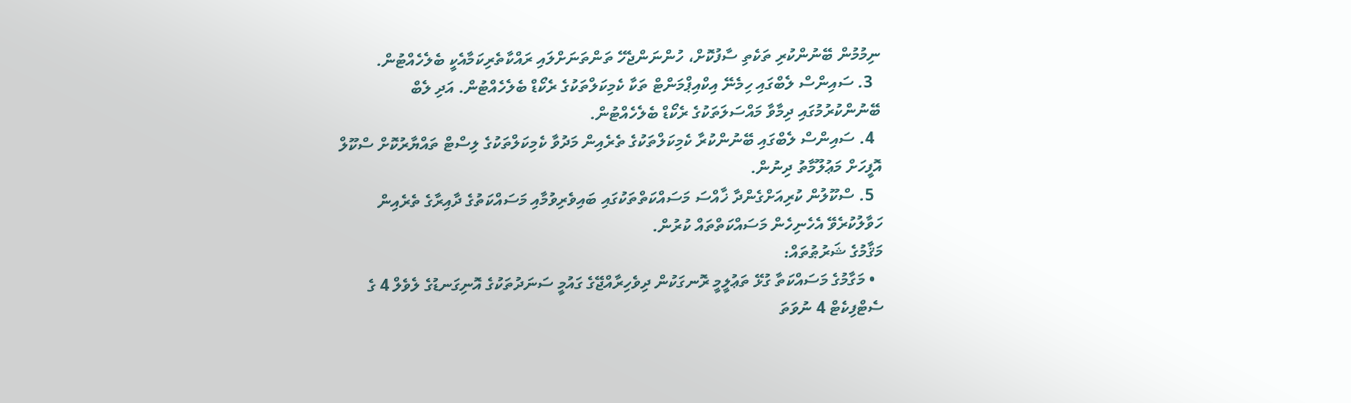ނިމުމުން ބޭނުންކުރި ތަކެތި ސާފުކޮށް، ހުންނަންޖެހޭ ތަންތަނަށްލައި ރައްކާތެރިކަމާއެކީ ބެލެހެއްޓުން.
  3. ސައިންސް ލެބްގައި ހިމެނޭ އިކްއިޕްމަންޓް ތަކާ ކެމިކަލްތަކުގެ ރެކޯޑް ބެލެހެއްޓުން. އަދި ލެބް ބޭނުންކުރުމުގައި ދިމާވާ މައްސަލަތަކުގެ ރެކޯޑް ބެލެހެއްޓުން.
  4. ސައިންސް ލެބްގައި ބޭނުންކުރާ ކެމިކަލްތަކުގެ ތެރެއިން މަދުވާ ކެމިކަލްތަކުގެ ލިސްޓް ތައްޔާރުކޮށް ސްކޫލް އޮފީހަށް މަޢުލޫމާތު ދިނުން.
  5. ސްކޫލުން ކުރިއަށްގެންދާ ޚާއްސަ މަސައްކަތްތަކުގައި ބައިވެރިވުމާއި މަސައްކަތުގެ ދާއިރާގެ ތެރެއިން ހަވާލުކުރެވޭ އެހެނިހެން މަސައްކަތްތައް ކުރުން.
މަޤާމުގެ ޝަރުޠުތައް:
  • މަގާމުގެ މަސައްކަތާ ގުޅޭ ތަޢުލީމީ ރޮނގަކުން ދިވެހިރާއްޖޭގެ ގައުމީ ސަނަދުތަކުގެ އޮނިގަނޑުގެ ލެވެލް 4 ގެ ސެޓްފިކެޓް 4 ނުވަތަ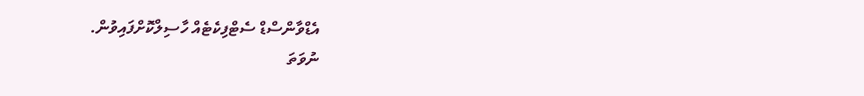އެޑްވާންސްޑް ސެޓްފިކެޓެއް ހާސިލްކޮށްފައިވުން.
ނުވަތަ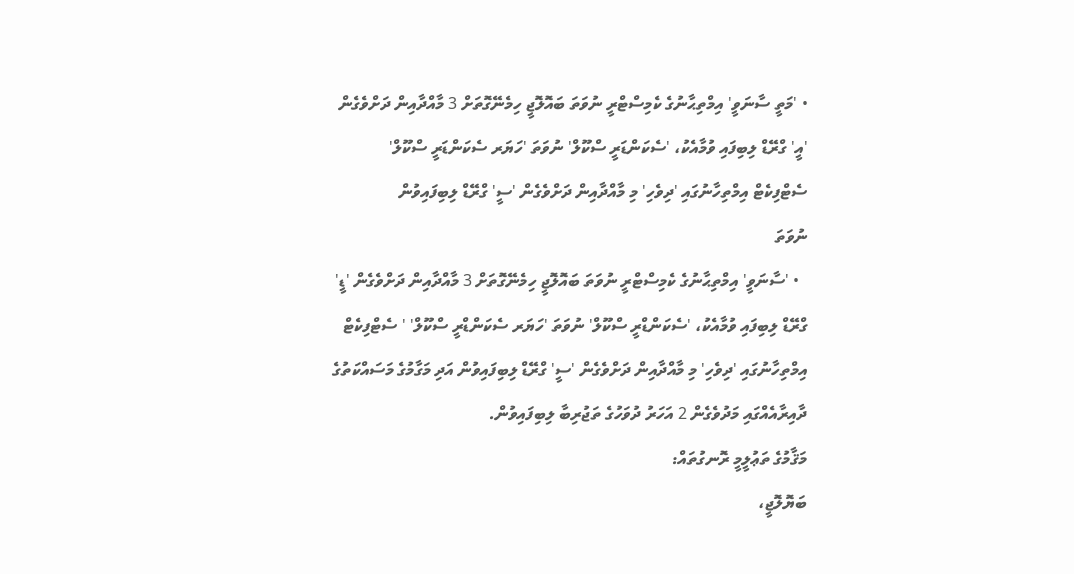• 'މަތީ ސާނަވީ' އިމްތިޙާނުގެ ކެމިސްޓްރީ ނުވަތަ ބައޮލޮޖީ ހިމެނޭގޮތަށް 3 މާއްދާއިން ދަށްވެގެން 'އީ' ގްރޭޑް ލިބިފައި ވުމާއެކު، 'ސެކަންޑަރީ ސްކޫލް' ނުވަތަ 'ހަޔަރ ސެކަންޑަރީ ސްކޫލް' ސެޓްފިކެޓް އިމްތިހާނުގައި 'ދިވެހި' މި މާއްދާއިން ދަށްވެގެން 'ސީ' ގްރޭޑް ލިބިފައިވުން
ނުވަތަ
  • 'ސާނަވީ' އިމްތިޙާނުގެ ކެމިސްޓްރީ ނުވަތަ ބައޮލޮޖީ ހިމެނޭގޮތަށް 3 މާއްދާއިން ދަށްވެގެން 'ޑީ' ގްރޭޑް ލިބިފައި ވުމާއެކު، 'ސެކަންޑްރީ ސްކޫލް' ނުވަތަ 'ހަޔަރ ސެކަންޑްރީ ސްކޫލް' ' ސެޓްފިކެޓް އިމްތިހާނުގައި 'ދިވެހި' މި މާއްދާއިން ދަށްވެގެން 'ސީ' ގްރޭޑް ލިބިފައިވުން އަދި މަގާމުގެ މަސައްކަތުގެ ދާއިރާއެއްގައި މަދުވެގެން 2 އަހަރު ދުވަހުގެ ތަޖުރިބާ ލިބިފައިވުން.
މަޤާމުގެ ތަޢުލީމީ ރޮނގުތައް:
ބަޔޮލޮޖީ،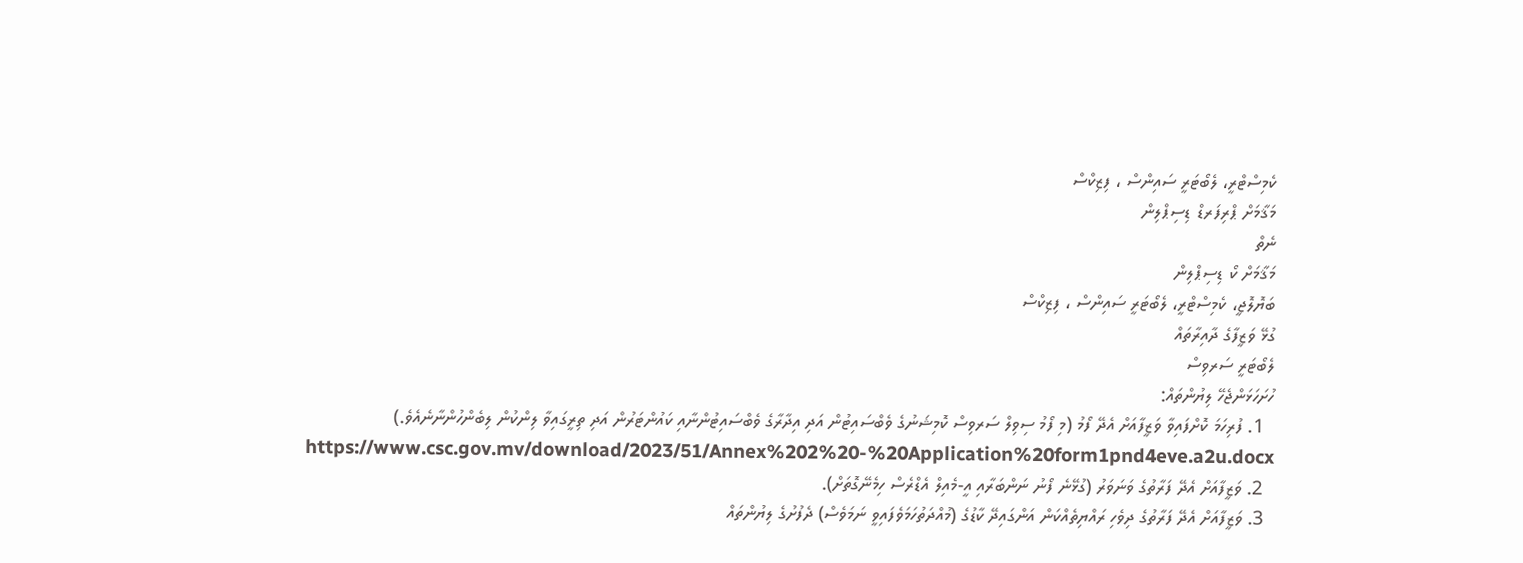ކެމިސްޓްރީ، ލެބޯޓަރީ ސައިންސް ، ފިޒިކްސް
މަޤާމަށް ޕްރިފަރޑް ޑިސިޕްލިން
ނެތް
މަޤާމަށް ކޯ ޑިސިޕްލިން
ބަޔޮލޮޖީ، ކެމިސްޓްރީ، ލެބޯޓަރީ ސައިންސް ، ފިޒިކްސް
ގުޅޭ ވަޒީފާގެ ދާއިރާތައް
ލެބޯޓަރީ ސަރވިސް
ހުށަހަޅަންޖެހޭ ލިޔުންތައް:
  1. ފުރިހަމަ ކޮށްފައިވާ ވަޒީފާއަށް އެދޭ ފޯމު (މި ފޯމު ސިވިލް ސަރވިސް ކޮމިޝަނުގެ ވެބްސައިޓުން އަދި އިދާރާގެ ވެބްސައިޓުންނާއި ކައުންޓަރުން އަދި ތިރީގައިވާ ލިންކުން ލިބެންހުންނާނެއެވެ.)  https://www.csc.gov.mv/download/2023/51/Annex%202%20-%20Application%20form1pnd4eve.a2u.docx
  2. ވަޒީފާއަށް އެދޭ ފަރާތުގެ ވަނަވަރު (ގުޅޭނެ ފޯނު ނަންބަރާއި އީ-މެއިލް އެޑްރެސް ހިމެނޭގޮތަށް).
  3. ވަޒީފާއަށް އެދޭ ފަރާތުގެ ދިވެހި ރައްޔިތެއްކަން އަންގައިދޭ ކާޑުގެ (މުއްދަތުހަމަވެފައިވީ ނަމަވެސް) ދެފުށުގެ ލިޔުންތައް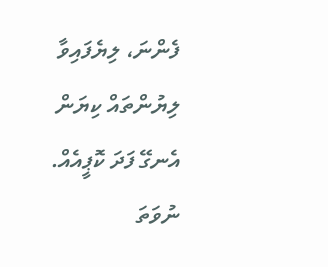ފެންނަ، ލިޔެފައިވާ ލިޔުންތައް ކިޔަން އެނގޭ ފަދަ ކޮޕީއެއް. ނުވަތަ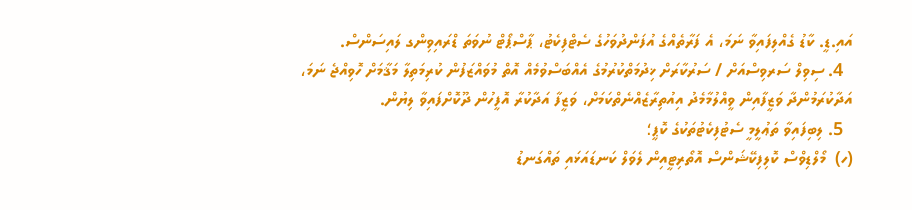އައި.ޑީ. ކާޑު ގެއްލިފައިވާ ނަމަ، އެ ފަރާތެއްގެ އުފަންދުވަހުގެ ސެޓްފިކެޓު، ޕާސްޕޯޓް ނުވަތަ ޑްރައިވިންގ ލައިސަންސް.
  4. ސިވިލް ސަރވިސްއަށް / ސަރުކާރަށް ޚިދުމަތްކުރުމުގެ އެއްބަސްވުމެއް އޮތް މުވައްޒަފުން ކުރިމަތިލާ މަޤާމަށް ހޮވިއްޖެ ނަމަ، އަދާކުރަމުންދާ ވަޒީފާއިން ވީއްލުމާމެދު އިއުތިރާޒެއްނެތްކަމަށް، ވަޒީފާ އަދާކުރާ އޮފީހުން ދޫކޮށްފައިވާ ލިޔުން.
  5. ލިބިފައިވާ ތަޢުލީމީ ސެޓުފިކެޓުތަކުގެ ކޮޕީ؛
(ހ)  މޯލްޑިވްސް ކޮލިފިކޭޝަންސް އޮތޯރިޓީއިން ލެވަލް ކަނޑައަޅައި ތައްގަނޑު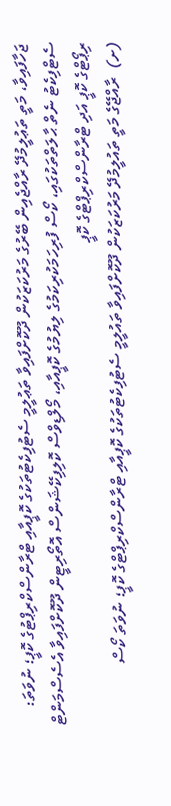ޖަހާފައިވާ، މަތީ ތަޢުލީމުދޭ ރާއްޖެއިން ބޭރުގެ މަރުކަޒަކުން ދޫކޮށްފައިވާ ތަޢުލީމީ ސެޓުފިކެޓުތަކުގެ ކޮޕީއާއި ޓްރާންސްކްރިޕްޓުގެ ކޮޕީ؛ ނުވަތަ: ސެޓްފިކެޓު ނެތް ޙާލަތްތަކުގައި، ކޯސް ފުރިހަމަކުރިކަމުގެ ލިޔުމުގެ ކޮޕީއާއި، މޯލްޑިވްސް ކޮލިފިކޭޝަންސް އޮތޯރިޓީން ދޫކޮށްފައިވާ އެސެސްމަންޓް ރިޕޯޓްގެ ކޮޕީ އަދި ޓްރާންސްކްރިޕްޓްގެ ކޮޕީ
(ށ)  ރާއްޖޭގެ މަތީ ތައުލީމުދޭ މަރުކަޒަކުން ދޫކޮށްފައިވާ ތައުލީމީ ސެޓުފިކެޓުތަކުގެ ކޮޕީއާއި ޓްރާންސްކްރިޕްޓްގެ ކޮޕީ؛ ނުވަތަ ކޯސް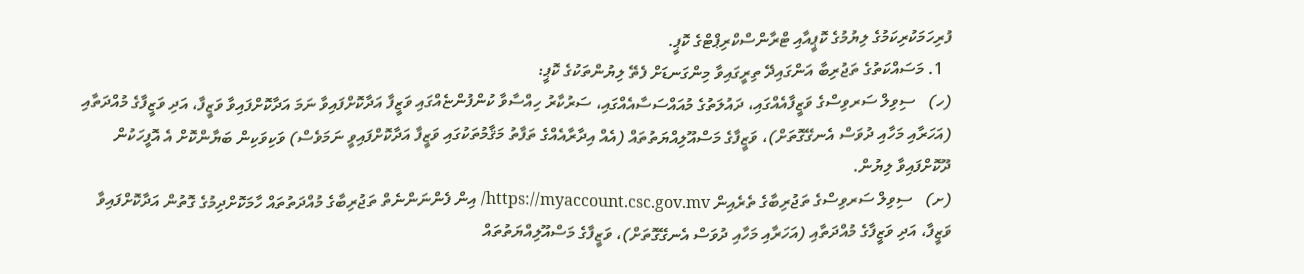ފުރިހަމަކުރިކަމުގެ ލިޔުމުގެ ކޮޕީއާއި ޓްރާންސްކްރިޕްޓްގެ ކޮޕީ.
  1. މަސައްކަތުގެ ތަޖުރިބާ އަންގައިދޭ ތިރީގައިވާ މިންގަނޑަށް ފެތޭ ލިޔުންތަކުގެ ކޮޕީ:
(ހ)   ސިވިލް ސަރވިސްގެ ވަޒީފާއެއްގައި، ދައުލަތުގެ މުއައްސަސާއެއްގައި، ސަރުކާރު ހިއްސާވާ ކުންފުންޏެއްގައި ވަޒީފާ އަދާކޮށްފައިވާ ނަމަ އަދާކޮށްފައިވާ ވަޒީފާ، އަދި ވަޒީފާގެ މުއްދަތާއި (އަހަރާއި މަހާއި ދުވަސް އެނގޭގޮތަށް)، ވަޒީފާގެ މަސްއޫލިއްޔަތުތައް (އެއް އިދާރާއެއްގެ ތަފާތު މަޤާމުތަކުގައި ވަޒީފާ އަދާކޮށްފައިވީ ނަމަވެސް) ވަކިވަކިން ބަޔާންކޮށް އެ އޮފީހަކުން ދޫކޮށްފައިވާ ލިޔުން.
(ށ)   ސިވިލް ސަރވިސްގެ ތަޖުރިބާގެ ތެރެއިން https://myaccount.csc.gov.mv/ އިން ފެންނަންނެތް ތަޖުރިބާގެ މުއްދަތުތައް ހާމަކޮށްދިމުގެ ގޮތުން އަދާކޮށްފައިވާ ވަޒީފާ، އަދި ވަޒީފާގެ މުއްދަތާއި (އަހަރާއި މަހާއި ދުވަސް އެނގޭގޮތަށް)، ވަޒީފާގެ މަސްއޫލިއްޔަތުތައް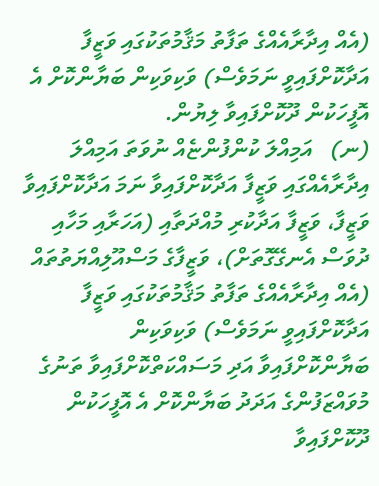(އެއް އިދާރާއެއްގެ ތަފާތު މަޤާމުތަކުގައި ވަޒީފާ އަދާކޮށްފައިވީ ނަމަވެސް) ވަކިވަކިން ބަޔާންކޮށް އެ އޮފީހަކުން ދޫކޮށްފައިވާ ލިޔުން.
(ނ)   އަމިއްލަ ކުންފުންޏެއް ނުވަތަ އަމިއްލަ އިދާރާއެއްގައި ވަޒީފާ އަދާކޮށްފައިވާ ނަމަ އަދާކޮށްފައިވާ ވަޒީފާ، ވަޒީފާ އަދާކުރި މުއްދަތާއި (އަހަރާއި މަހާއި ދުވަސް އެނގޭގޮތަށް)، ވަޒީފާގެ މަސްއޫލިއްޔަތުތައް (އެއް އިދާރާއެއްގެ ތަފާތު މަޤާމުތަކުގައި ވަޒީފާ އަދާކޮށްފައިވީ ނަމަވެސް) ވަކިވަކިން ބަޔާންކޮށްފައިވާ އަދި މަސައްކަތްކޮށްފައިވާ ތަނުގެ މުވައްޒަފުންގެ އަދަދު ބަޔާންކޮށް އެ އޮފީހަކުން ދޫކޮށްފައިވާ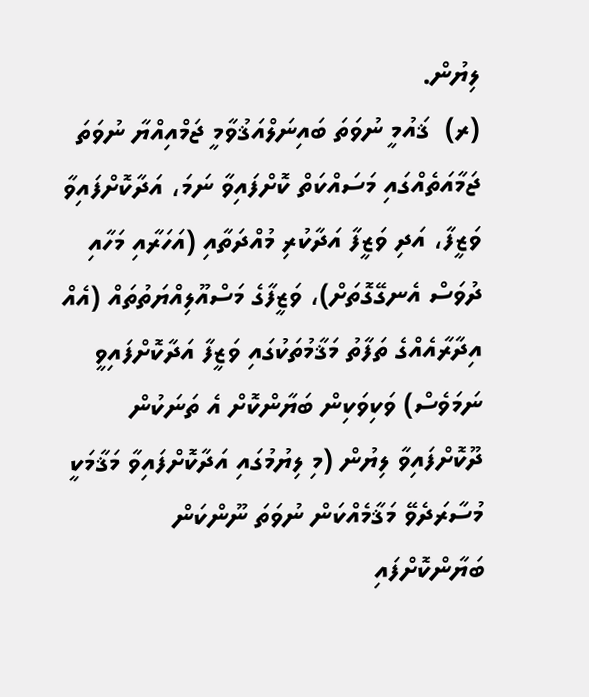ލިޔުން.
(ރ)  ޤައުމީ ނުވަތަ ބައިނަލްއަޤުވާމީ ޖަމްއިއްޔާ ނުވަތަ ޖަމާއަތެއްގައި މަސައްކަތް ކޮށްފައިވާ ނަމަ، އަދާކޮށްފައިވާ ވަޒީފާ، އަދި ވަޒީފާ އަދާކުރި މުއްދަތާއި (އަހަރާއި މަހާއި ދުވަސް އެނގޭގޮތަށް)، ވަޒީފާގެ މަސްއޫލިއްޔަތުތައް (އެއް އިދާރާއެއްގެ ތަފާތު މަޤާމުތަކުގައި ވަޒީފާ އަދާކޮށްފައިވީ ނަމަވެސް) ވަކިވަކިން ބަޔާންކޮށް އެ ތަނަކުން ދޫކޮށްފައިވާ ލިޔުން (މި ލިޔުމުގައި އަދާކޮށްފައިވާ މަޤާމަކީ މުސާރަދެވޭ މަޤާމެއްކަން ނުވަތަ ނޫންކަން ބަޔާންކޮށްފައި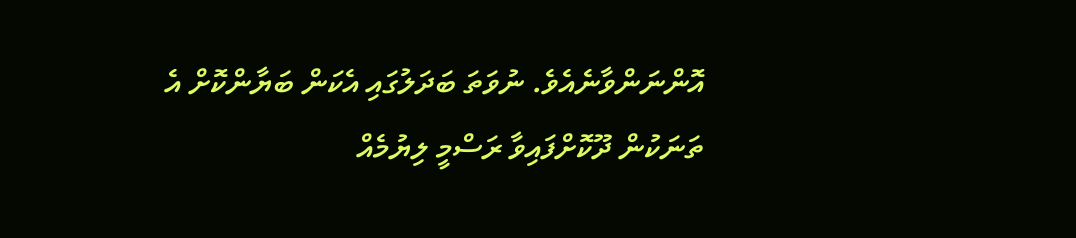އޮންނަންވާނެއެވެ. ނުވަތަ ބަދަލުގައި އެކަން ބަޔާންކޮށް އެ ތަނަކުން ދޫކޮށްފައިވާ ރަސްމީ ލިޔުމެއް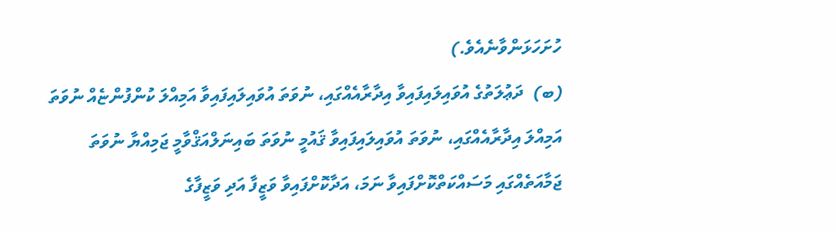ހުށަހަޅަންވާނެއެވެ.)
(ބ)  ދަޢުލަތުގެ އުވައިލައިފައިވާ އިދާރާއެއްގައި، ނުވަތަ އުވައިލައިފައިވާ އަމިއްލަ ކުންފުންޏެއް ނުވަތަ އަމިއްލަ އިދާރާއެއްގައި، ނުވަތަ އުވައިލައިފައިވާ ޤައުމީ ނުވަތަ ބައިނަލްއަޤްވާމީ ޖަމިއްޔާ ނުވަތަ ޖަމާއަތެއްގައި މަސައްކަތްކޮށްފައިވާ ނަމަ، އަދާކޮށްފައިވާ ވަޒީފާ އަދި ވަޒީފާގެ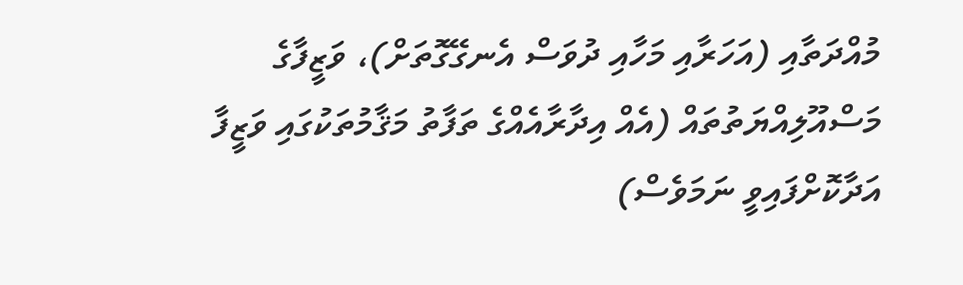މުއްދަތާއި (އަހަރާއި މަހާއި ދުވަސް އެނގޭގޮތަށް)، ވަޒީފާގެ މަސްއޫލިއްޔަތުތައް (އެއް އިދާރާއެއްގެ ތަފާތު މަޤާމުތަކުގައި ވަޒީފާ އަދާކޮށްފައިވީ ނަމަވެސް)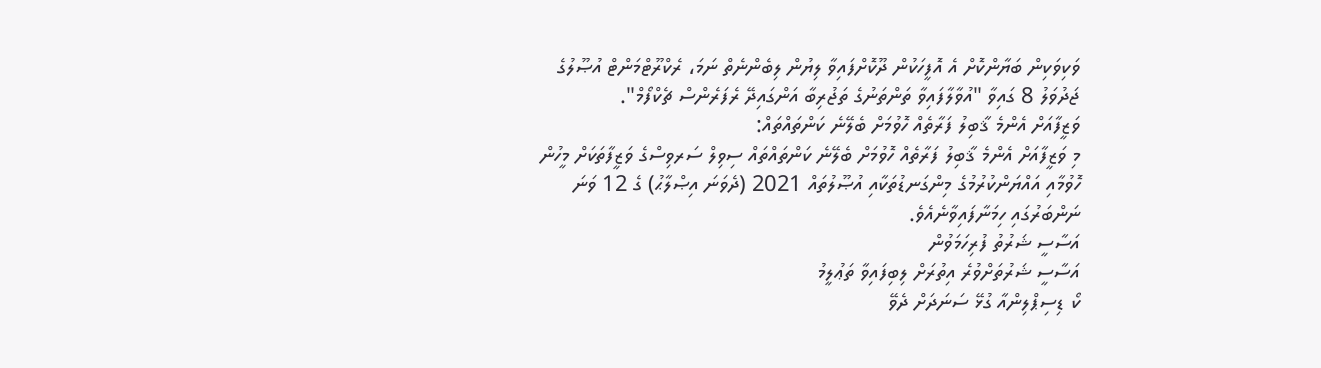ވަކިވަކިން ބަޔާންކޮށް އެ އޮފީހަކުން ދޫކޮށްފައިވާ ލިޔުން ލިބެންނެތް ނަމަ، ރެކްރޫޓްމަންޓް އުޞޫލުގެ ޖަދުވަލު 8 ގައިވާ "އުވާލާފައިވާ ތަންތަނުގެ ތަޖުރިބާ އަންގައިދޭ ރެފަރެންސް ޗެކްފޯމް".
ވަޒީފާއަށް އެންމެ ޤާބިލު ފަރާތެއް ހޮވުމަށް ބެލޭނެ ކަންތައްތައް:
މި ވަޒީފާއަށް އެންމެ ޤާބިލު ފަރާތެއް ހޮވުމަށް ބެލޭނެ ކަންތައްތައް ސިވިލް ސަރވިސްގެ ވަޒީފާތަކަށް މީހުން ހޮވުމާއި އައްޔަންކުރުމުގެ މިންގަނޑުތަކާއި އުޞޫލުތައް 2021 (ދެވަނަ އިޞްލާޙު) ގެ 12 ވަނަ ނަންބަރުގައި ހިމަނާފައިވާނެއެވެ.
އަސާސީ ޝަރުތު ފުރިހަމަވުން
އަސާސީ ޝަރުތަށްވުރެ އިތުރަށް ލިބިފައިވާ ތަޢުލީމު
ކޯ ޑިސިޕްލިންއާ ގުޅޭ ސަނަދަށް ދެވޭ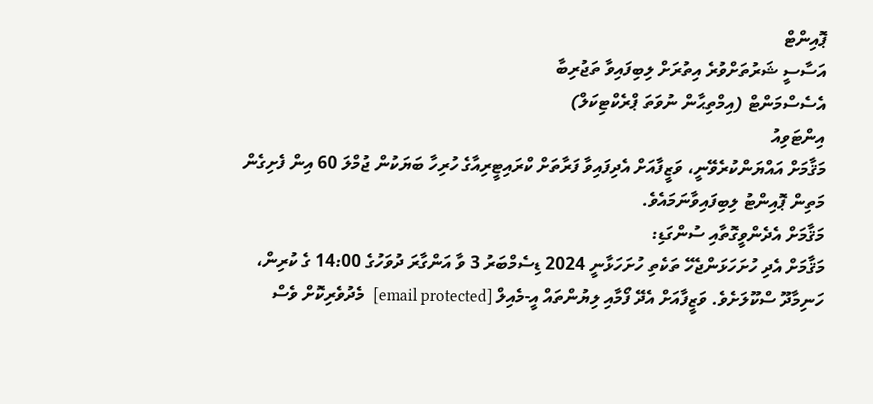ޕޮއިންޓް
އަސާސީ ޝަރުތަށްވުރެ އިތުރަށް ލިބިފައިވާ ތަޖުރިބާ
އެސެސްމަންޓް (އިމްތިޙާން ނުވަތަ ޕްރެކްޓިކަލް)
އިންޓަވިއު
މަޤާމަށް އައްޔަންކުރެވޭނީ، ވަޒީފާއަށް އެދިފައިވާ ފަރާތަށް ކްރައިޓީރިއާގެ ހުރިހާ ބަޔަކުން ޖުމްލަ 60 އިން ފެށިގެން މަތިން ޕޮއިންޓު ލިބިފައިވާނަމައެވެ.
މަޤާމަށް އެދެންވީގޮތާއި ސުންގަޑި:
މަޤާމަށް އެދި ހުށަހަޅަންޖެހޭ ތަކެތި ހުށަހަޅާނީ 2024 ޑިސެމްބަރު 3 ވާ އަންގާރަ ދުވަހުގެ 14:00 ގެ ކުރިން، ހަނިމާދޫ ސްކޫލަށެވެ. ވަޒީފާއަށް އެދޭ ފޯމާއި ލިޔުންތައް އީ-މެއިލް [email protected]  މެދުވެރިކޮށް ވެސް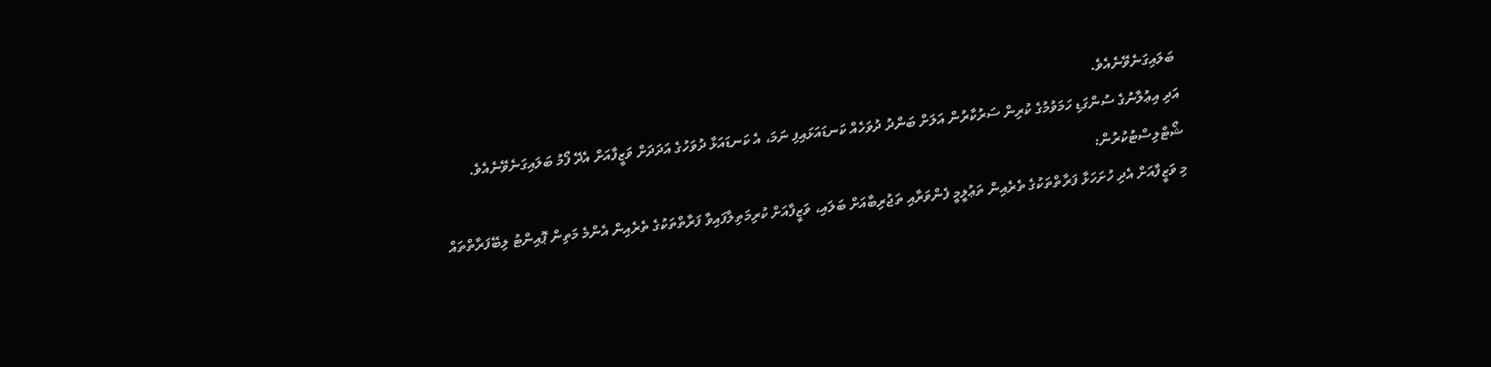ބަލައިގަނެވޭނެއެވެ.
އަދި އިޢުލާނުގެ ސުންގަޑި ހަމަވުމުގެ ކުރިން ސަރުކާރުން އަލަށް ބަންދު ދުވަހެއް ކަނޑައަޅައިފި ނަމަ، އެ ކަނޑައަޅާ ދުވަހުގެ އަދަދަށް ވަޒީފާއަށް އެދޭ ފޯމު ބަލައިގަނެވޭނެއެވެ.
ޝޯޓްލިސްޓުކުރުން:
މި ވަޒީފާއަށް އެދި ހުށަހަޅާ ފަރާތްތަކުގެ ތެރެއިން ތަޢުލީމީ ފެންވަރާއި ތަޖުރިބާއަށް ބަލައި، ވަޒީފާއަށް ކުރިމަތިލާފައިވާ ފަރާތްތަކުގެ ތެރެއިން އެންމެ މަތިން ޕޮއިންޓު ލިބޭފަރާތްތައް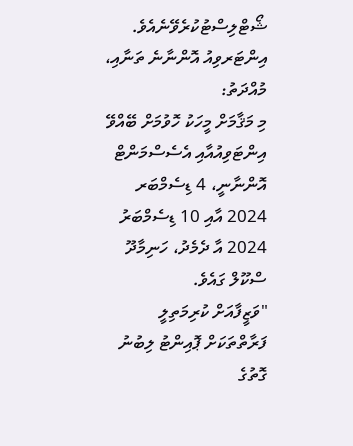ޝޯޓްލިސްޓުކުރެވޭނެއެވެ.
އިންޓަރވިއު އޮންނާނެ ތަނާއި، މުއްދަތު:
މި މަޤާމަށް މީހަކު ހޮވުމަށް ބޭއްވޭ އިންޓަވިއުއާއި އެސެސްމަންޓް އޮންނާނީ، 4 ޑިސެމްބަރ 2024 އާއި 10 ޑިސެމްބަރު 2024 އާ ދެމެދު، ހަނިމާދޫ ސްކޫލް ގައެވެ.
"ވަޒީފާއަށް ކުރިމަތިލީ ފަރާތްތަކަށް ޕޮއިންޓު ލިބުނު ގޮތުގެ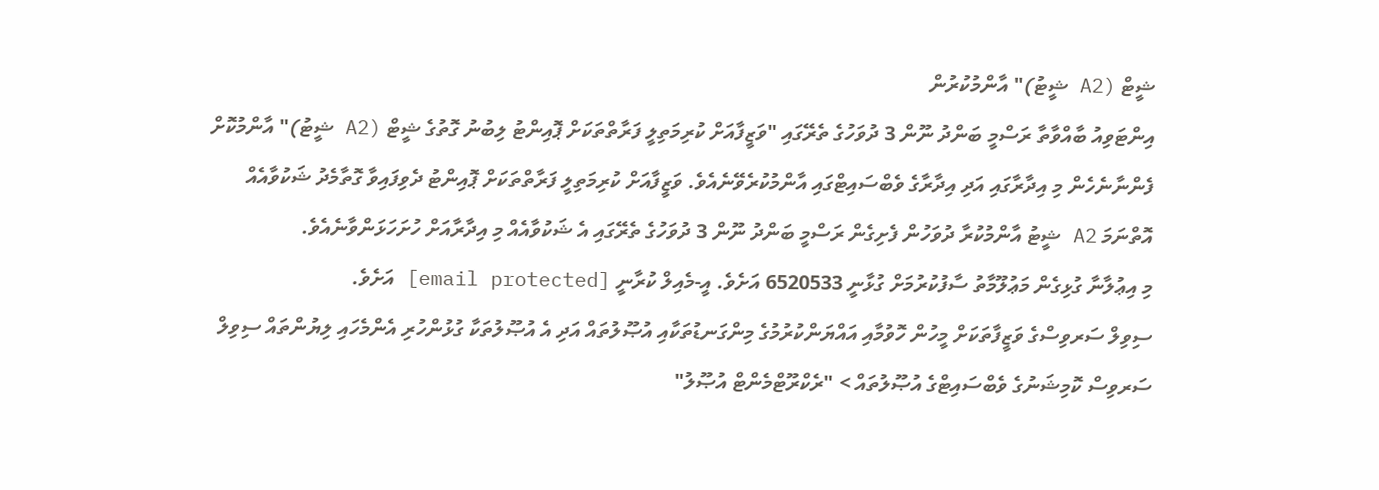ޝީޓް (A2 ޝީޓު)" އާންމުކުރުން
އިންޓަވިއު ބާއްވާތާ ރަސްމީ ބަންދު ނޫން 3 ދުވަހުގެ ތެރޭގައި "ވަޒީފާއަށް ކުރިމަތިލީ ފަރާތްތަކަށް ޕޮއިންޓު ލިބުނު ގޮތުގެ ޝީޓް (A2 ޝީޓު)" އާންމުކޮށް ފެންނާނެހެން މި އިދާރާގައި އަދި އިދާރާގެ ވެބްސައިޓްގައި އާންމުކުރެވޭނެއެވެ. ވަޒީފާއަށް ކުރިމަތިލީ ފަރާތްތަކަށް ޕޮއިންޓު ދެވިފައިވާ ގޮތާމެދު ޝަކުވާއެއް އޮތްނަމަ A2 ޝީޓު އާންމުކުރާ ދުވަހުން ފެށިގެން ރަސްމީ ބަންދު ނޫން 3 ދުވަހުގެ ތެރޭގައި އެ ޝަކުވާއެއް މި އިދާރާއަށް ހުށަހަޅަންވާނެއެވެ.
މި އިޢުލާނާ ގުޅިގެން މަޢުލޫމާތު ސާފުކުރުމަށް ގުޅާނީ 6520533 އަށެވެ. އީ-މެއިލް ކުރާނީ [email protected] އަށެވެ.
ސިވިލް ސަރވިސްގެ ވަޒީފާތަކަށް މީހުން ހޮވުމާއި އައްޔަންކުރުމުގެ މިންގަނޑުތަކާއި އުޞޫލުތައް އަދި އެ އުޞޫލުތަކާ ގުޅުންހުރި އެންމެހައި ލިޔުންތައް ސިވިލް ސަރވިސް ކޮމިޝަނުގެ ވެބްސައިޓްގެ އުޞޫލުތައް > "ރެކްރޫޓްމެންޓް އުޞޫލު"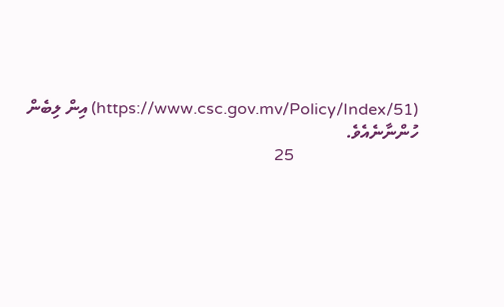(https://www.csc.gov.mv/Policy/Index/51) އިން ލިބެން ހުންނާނެއެވެ.
                               25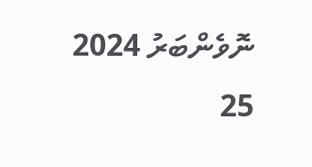ނޮވެންބަރު 2024
25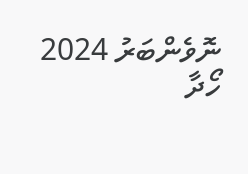ނޮވެންބަރު 2024
ހޯދާ